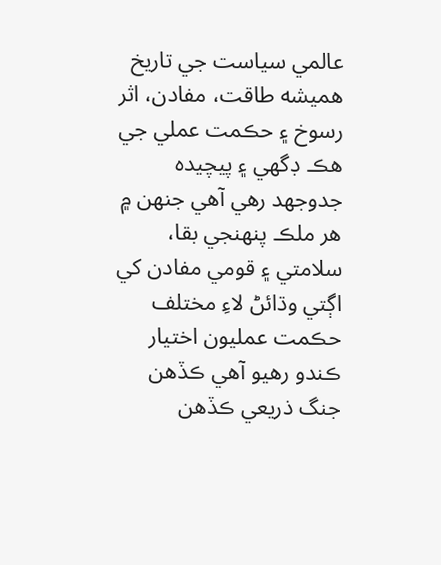عالمي سياست جي تاريخ هميشه طاقت، مفادن، اثر رسوخ ۽ حڪمت عملي جي هڪ ڊگهي ۽ پيچيده جدوجهد رهي آهي جنهن ۾ هر ملڪ پنهنجي بقا، سلامتي ۽ قومي مفادن کي اڳتي وڌائڻ لاءِ مختلف حڪمت عمليون اختيار ڪندو رهيو آهي ڪڏهن جنگ ذريعي ڪڏهن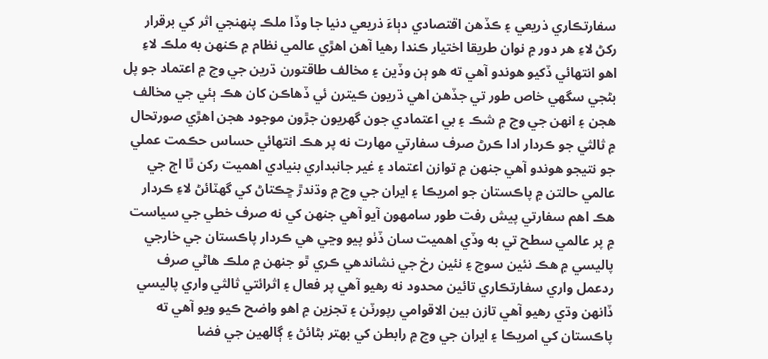سفارتڪاري ذريعي ۽ ڪڏهن اقتصادي دٻاءَ ذريعي دنيا جا وڏا ملڪ پنهنجي اثر کي برقرار رکڻ لاءِ هر دور ۾ نوان طريقا اختيار ڪندا رهيا آهن اهڙي عالمي نظام ۾ ڪنهن به ملڪ لاءِ اهو انتهائي ڏکيو هوندو آهي ته هو ٻن وڏين ۽ مخالف طاقتورن ڌرين جي وچ ۾ اعتماد جو پل بڻجي سگهي خاص طور تي جڏهن اهي ڌريون ڪيترن ئي ڏهاڪن کان هڪ ٻئي جي مخالف هجن ۽ انهن جي وچ ۾ شڪ ۽ بي اعتمادي جون گهريون جڙون موجود هجن اهڙي صورتحال ۾ ثالثي جو ڪردار ادا ڪرڻ صرف سفارتي مهارت نه پر هڪ انتهائي حساس حڪمت عملي جو نتيجو هوندو آهي جنهن ۾ توازن اعتماد ۽ غير جانبداري بنيادي اهميت رکن ٿا اڄ جي عالمي حالتن ۾ پاڪستان جو امريڪا ۽ ايران جي وچ ۾ وڌندڙ ڇڪتاڻ کي گهٽائڻ لاءِ ڪردار هڪ اهم سفارتي پيش رفت طور سامهون آيو آهي جنهن کي نه صرف خطي جي سياست ۾ پر عالمي سطح تي به وڏي اهميت سان ڏٺو پيو وڃي هي ڪردار پاڪستان جي خارجي پاليسي ۾ هڪ نئين سوچ ۽ نئين رخ جي نشاندهي ڪري ٿو جنهن ۾ ملڪ هاڻي صرف ردعمل واري سفارتڪاري تائين محدود نه رهيو آهي پر فعال ۽ اثرائتي ثالثي واري پاليسي ڏانهن وڌي رهيو آهي تازن بين الاقوامي رپورٽن ۽ تجزين ۾ اهو واضح ڪيو ويو آهي ته پاڪستان کي امريڪا ۽ ايران جي وچ ۾ رابطن کي بهتر بڻائڻ ۽ ڳالهين جي فضا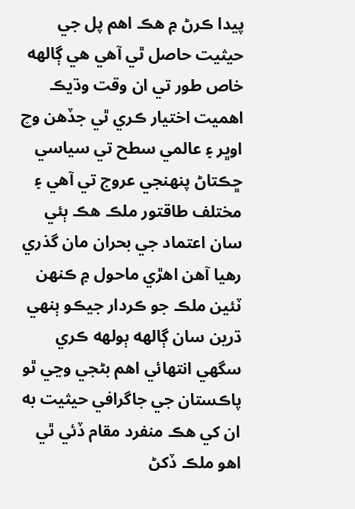پيدا ڪرڻ ۾ هڪ اهم پل جي حيثيت حاصل ٿي آهي هي ڳالهه خاص طور تي ان وقت وڌيڪ اهميت اختيار ڪري ٿي جڏهن وچ اوڀر ۽ عالمي سطح تي سياسي ڇڪتاڻ پنهنجي عروج تي آهي ۽ مختلف طاقتور ملڪ هڪ ٻئي سان اعتماد جي بحران مان گذري رهيا آهن اهڙي ماحول ۾ ڪنهن ٽئين ملڪ جو ڪردار جيڪو ٻنهي ڌرين سان ڳالهه ٻولهه ڪري سگهي انتهائي اهم بڻجي وڃي ٿو
پاڪستان جي جاگرافي حيثيت به ان کي هڪ منفرد مقام ڏئي ٿي اهو ملڪ ڏکڻ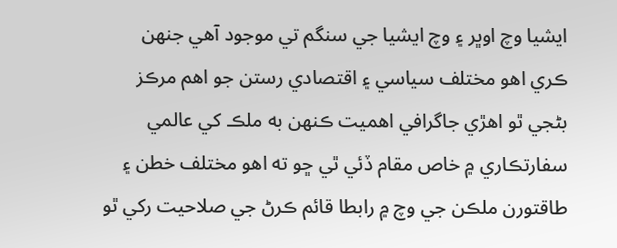ايشيا وچ اوڀر ۽ وچ ايشيا جي سنگم تي موجود آهي جنهن ڪري اهو مختلف سياسي ۽ اقتصادي رستن جو اهم مرڪز بڻجي ٿو اهڙي جاگرافي اهميت ڪنهن به ملڪ کي عالمي سفارتڪاري ۾ خاص مقام ڏئي ٿي ڇو ته اهو مختلف خطن ۽ طاقتورن ملڪن جي وچ ۾ رابطا قائم ڪرڻ جي صلاحيت رکي ٿو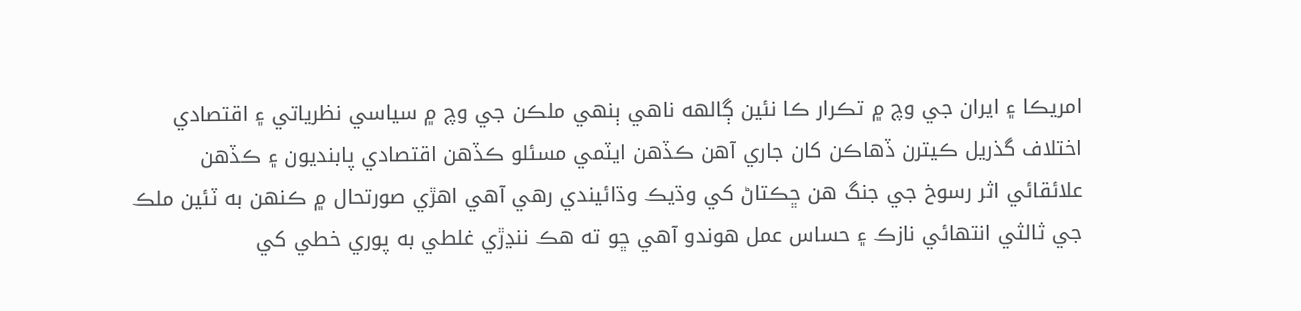امريڪا ۽ ايران جي وچ ۾ تڪرار ڪا نئين ڳالهه ناهي ٻنهي ملڪن جي وچ ۾ سياسي نظرياتي ۽ اقتصادي اختلاف گذريل ڪيترن ڏهاڪن کان جاري آهن ڪڏهن ايٽمي مسئلو ڪڏهن اقتصادي پابنديون ۽ ڪڏهن علائقائي اثر رسوخ جي جنگ هن ڇڪتاڻ کي وڌيڪ وڌائيندي رهي آهي اهڙي صورتحال ۾ ڪنهن به ٽئين ملڪ جي ثالثي انتهائي نازڪ ۽ حساس عمل هوندو آهي ڇو ته هڪ ننڍڙي غلطي به پوري خطي کي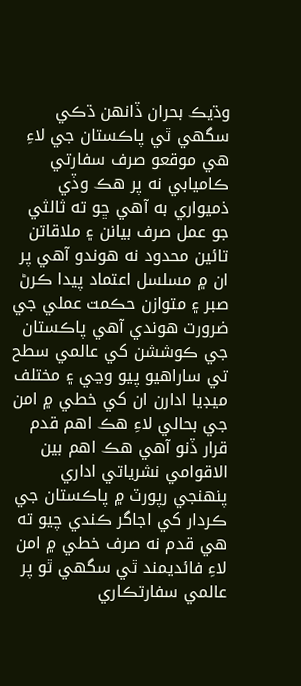وڌيڪ بحران ڏانهن ڌڪي سگهي ٿي پاڪستان جي لاءِ هي موقعو صرف سفارتي ڪاميابي نه پر هڪ وڏي ذميواري به آهي ڇو ته ثالثي جو عمل صرف بيانن ۽ ملاقاتن تائين محدود نه هوندو آهي پر ان ۾ مسلسل اعتماد پيدا ڪرڻ صبر ۽ متوازن حڪمت عملي جي ضرورت هوندي آهي پاڪستان جي ڪوششن کي عالمي سطح تي ساراهيو پيو وڃي ۽ مختلف ميڊيا ادارن ان کي خطي ۾ امن جي بحالي لاءِ هڪ اهم قدم قرار ڏنو آهي هڪ اهم بين الاقوامي نشرياتي اداري پنهنجي رپورٽ ۾ پاڪستان جي ڪردار کي اجاگر ڪندي چيو ته هي قدم نه صرف خطي ۾ امن لاءِ فائديمند ٿي سگهي ٿو پر عالمي سفارتڪاري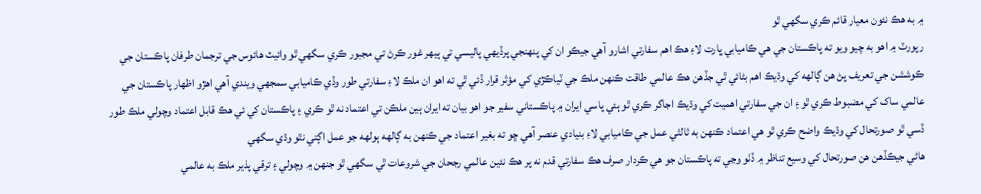۾ به هڪ نئون معيار قائم ڪري سگهي ٿو
رپورٽ ۾ اهو به چيو ويو ته پاڪستان جي هي ڪاميابي ڀارت لاءِ هڪ اهم سفارتي اشارو آهي جيڪو ان کي پنهنجي پرڏيهي پاليسي تي ٻيهر غور ڪرڻ تي مجبور ڪري سگهي ٿو وائيٽ هائوس جي ترجمان طرفان پاڪستان جي ڪوششن جي تعريف پڻ هن ڳالهه کي وڌيڪ اهم بڻائي ٿي جڏهن هڪ عالمي طاقت ڪنهن ملڪ جي ٽياڪڙي کي مؤثر قرار ڏئي ٿي ته اهو ان ملڪ لاءِ سفارتي طور وڏي ڪاميابي سمجهي ويندي آهي اهڙو اظهار پاڪستان جي عالمي ساک کي مضبوط ڪري ٿو ۽ ان جي سفارتي اهميت کي وڌيڪ اجاگر ڪري ٿو ٻئي پاسي ايران ۾ پاڪستاني سفير جو اهو بيان ته ايران ٻين ملڪن تي اعتماد نه ٿو ڪري ۽ پاڪستان کي ئي هڪ قابل اعتماد وچولي ملڪ طور ڏسي ٿو صورتحال کي وڌيڪ واضح ڪري ٿو هي اعتماد ڪنهن به ثالثي عمل جي ڪاميابي لاءِ بنيادي عنصر آهي ڇو ته بغير اعتماد جي ڪنهن به ڳالهه ٻولهه جو عمل اڳتي نٿو وڌي سگهي
هاڻي جيڪڏهن هن صورتحال کي وسيع تناظر ۾ ڏٺو وڃي ته پاڪستان جو هي ڪردار صرف هڪ سفارتي قدم نه پر هڪ نئين عالمي رجحان جي شروعات ٿي سگهي ٿو جنهن ۾ وچولي ۽ ترقي پذير ملڪ به عالمي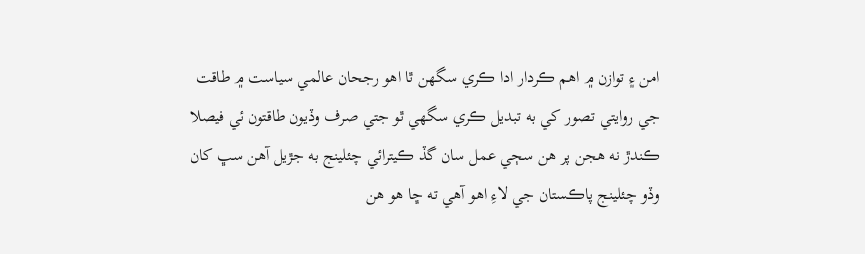امن ۽ توازن ۾ اهم ڪردار ادا ڪري سگهن ٿا اهو رجحان عالمي سياست ۾ طاقت جي روايتي تصور کي به تبديل ڪري سگهي ٿو جتي صرف وڏيون طاقتون ئي فيصلا ڪندڙ نه هجن پر هن سڄي عمل سان گڏ ڪيترائي چئلينج به جڙيل آهن سڀ کان وڏو چئلينج پاڪستان جي لاءِ اهو آهي ته ڇا هو هن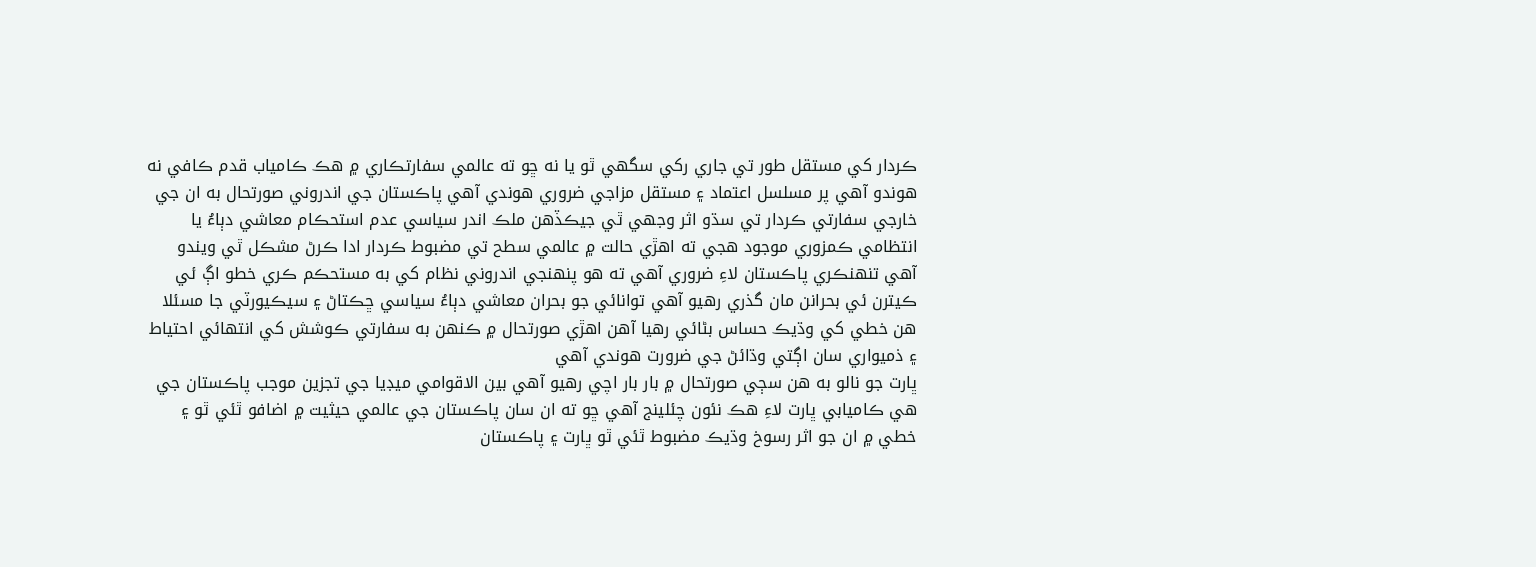ڪردار کي مستقل طور تي جاري رکي سگهي ٿو يا نه ڇو ته عالمي سفارتڪاري ۾ هڪ ڪامياب قدم ڪافي نه هوندو آهي پر مسلسل اعتماد ۽ مستقل مزاجي ضروري هوندي آهي پاڪستان جي اندروني صورتحال به ان جي خارجي سفارتي ڪردار تي سڌو اثر وجهي ٿي جيڪڏهن ملڪ اندر سياسي عدم استحڪام معاشي دٻاءُ يا انتظامي ڪمزوري موجود هجي ته اهڙي حالت ۾ عالمي سطح تي مضبوط ڪردار ادا ڪرڻ مشڪل ٿي ويندو آهي تنهنڪري پاڪستان لاءِ ضروري آهي ته هو پنهنجي اندروني نظام کي به مستحڪم ڪري خطو اڳ ئي ڪيترن ئي بحرانن مان گذري رهيو آهي توانائي جو بحران معاشي دٻاءُ سياسي ڇڪتاڻ ۽ سيڪيورٽي جا مسئلا هن خطي کي وڌيڪ حساس بڻائي رهيا آهن اهڙي صورتحال ۾ ڪنهن به سفارتي ڪوشش کي انتهائي احتياط ۽ ذميواري سان اڳتي وڌائڻ جي ضرورت هوندي آهي
ڀارت جو نالو به هن سڄي صورتحال ۾ بار بار اچي رهيو آهي بين الاقوامي ميڊيا جي تجزين موجب پاڪستان جي هي ڪاميابي ڀارت لاءِ هڪ نئون چئلينج آهي ڇو ته ان سان پاڪستان جي عالمي حيثيت ۾ اضافو ٿئي ٿو ۽ خطي ۾ ان جو اثر رسوخ وڌيڪ مضبوط ٿئي ٿو ڀارت ۽ پاڪستان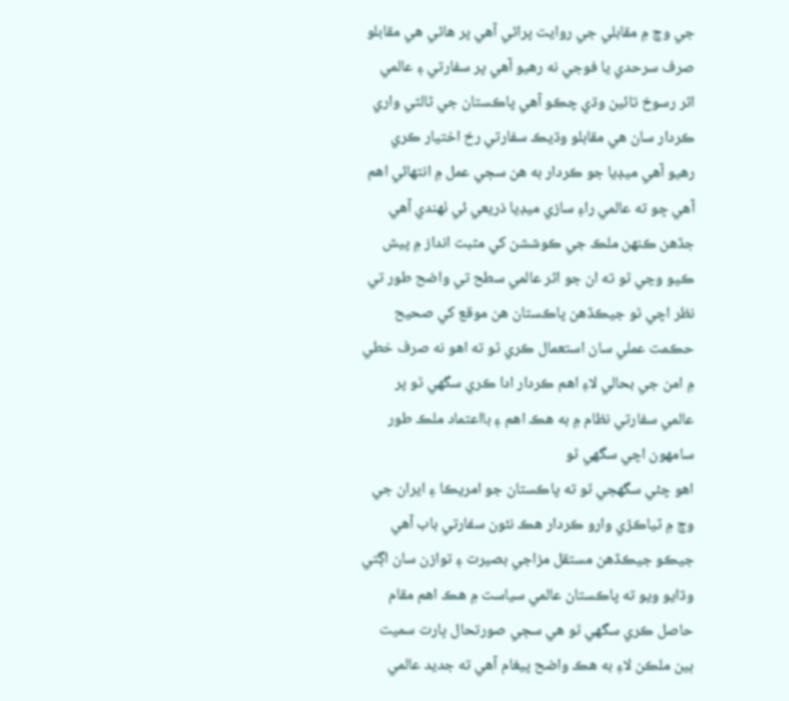جي وچ ۾ مقابلي جي روايت پراڻي آهي پر هاڻي هي مقابلو صرف سرحدي يا فوجي نه رهيو آهي پر سفارتي ۽ عالمي اثر رسوخ تائين وڌي چڪو آهي پاڪستان جي ثالثي واري ڪردار سان هي مقابلو وڌيڪ سفارتي رخ اختيار ڪري رهيو آهي ميڊيا جو ڪردار به هن سڄي عمل ۾ انتهائي اهم آهي ڇو ته عالمي راءِ سازي ميڊيا ذريعي ئي ٺهندي آهي جڏهن ڪنهن ملڪ جي ڪوششن کي مثبت انداز ۾ پيش ڪيو وڃي ٿو ته ان جو اثر عالمي سطح تي واضح طور تي نظر اچي ٿو جيڪڏهن پاڪستان هن موقع کي صحيح حڪمت عملي سان استعمال ڪري ٿو ته اهو نه صرف خطي ۾ امن جي بحالي لاءِ اهم ڪردار ادا ڪري سگهي ٿو پر عالمي سفارتي نظام ۾ به هڪ اهم ۽ بااعتماد ملڪ طور سامهون اچي سگهي ٿو
اهو چئي سگهجي ٿو ته پاڪستان جو امريڪا ۽ ايران جي وچ ۾ ٽياڪڙي وارو ڪردار هڪ نئون سفارتي باب آهي جيڪو جيڪڏهن مستقل مزاجي بصيرت ۽ توازن سان اڳتي وڌايو ويو ته پاڪستان عالمي سياست ۾ هڪ اهم مقام حاصل ڪري سگهي ٿو هي سڄي صورتحال ڀارت سميت ٻين ملڪن لاءِ به هڪ واضح پيغام آهي ته جديد عالمي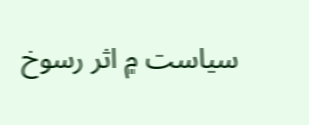سياست ۾ اثر رسوخ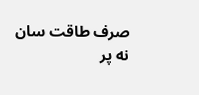صرف طاقت سان نه پر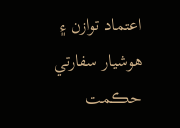اعتماد توازن ۽ هوشيار سفارتي حڪمت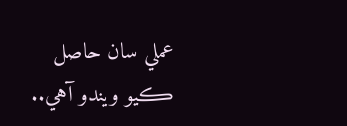عملي سان حاصل ڪيو ويندو آهي..